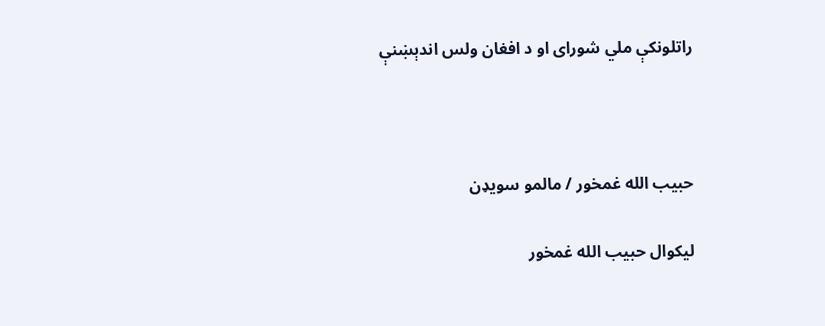راتلونکې ملي شورای او د افغان ولس اندېښنې



حبيب الله غمخور / مالمو سويډن

ليکوال حبيب الله غمخور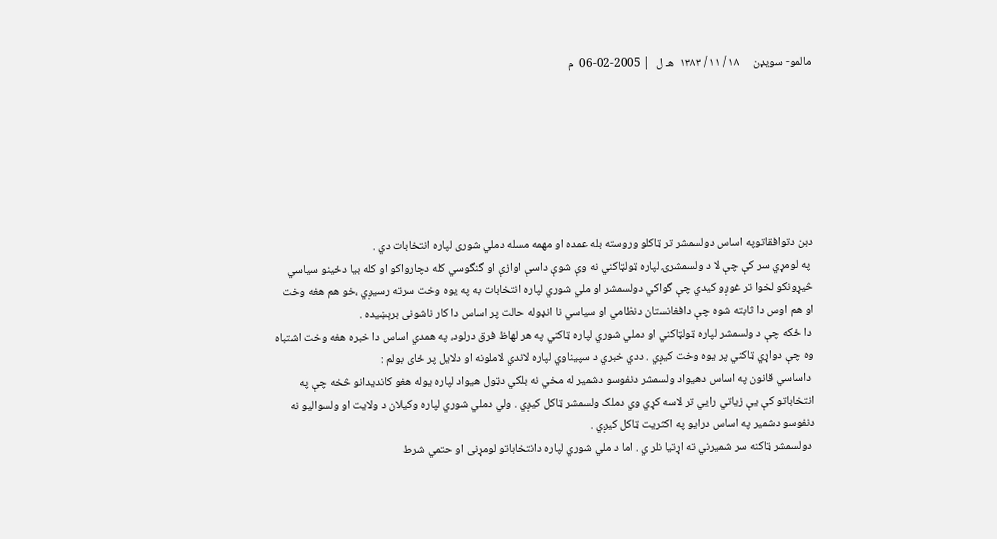مالمو- سويډن     ١٨ / ١١ / ١٣٨٣  هـ ل  | 2005-02-06  م







دبن دتوافقاتوپه اساس دولسمشر تر ټاکلو وروسته بله عمده او مهمه مسله دملي شوری لپاره انتخابات دي .
 په لومړي سر کې چې لا د ولسمشرۍ لپاره ټولټاکني نه وې شوې داسې اوازې او گنگوسي کله دچارواکو او کله بيا دځينو سياسي څيړونکو لخوا تر غوږو کيدي چې گواکي دولسمشر او ملي شوري لپاره انتخابات به په يوه وخت سرته رسيږي ،خو هم هغه وخت او هم اوس دا ثابته شوه چې دافغانستان دنظامي او سياسي نا انډوله حالت پر اساس دا کار ناشونی برېښيده .
 دا ځکه چې د ولسمشر لپاره ټولټاکني او دملي شوري لپاره ټاکني په هر لهاظ فرق درلود، په همدي اساس دا خبره هغه وخت اشتباه وه چې دواړي ټاکني پر يوه وخت کيږي . ددي خبري د سپيناوي لپاره لاندي لاملونه او دلايل پر ځای بولم :
 داساسي قانون په اساس دهيواد ولسمشر دنفوسو دشمير له مخي نه بلکي دټول هيواد لپاره يوله هغو کانديدانو څخه چې په انتخاباتو کې يې زياتي رايي تر لاسه کړي وي دملک ولسمشر ټاکل کيږي . ولي دملي شوري لپاره وکيلان د ولايت او ولسواليو نه دنفوسو دشمير په اساس درايو په اکثريت ټاکل کيږي .
 دولسمشر ټاکنه سر شميرني ته اړتيا نلر ي . اما د ملي شوري لپاره دانتخاباتو لومړنی او حتمي شرط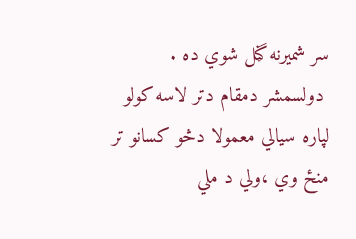سر شميرنه گڼل شوي ده .
 دولسمشر دمقام دتر لاسه کولو لپاره سيالي معمولا دڅو کسانو تر منځ وي ،ولي د ملي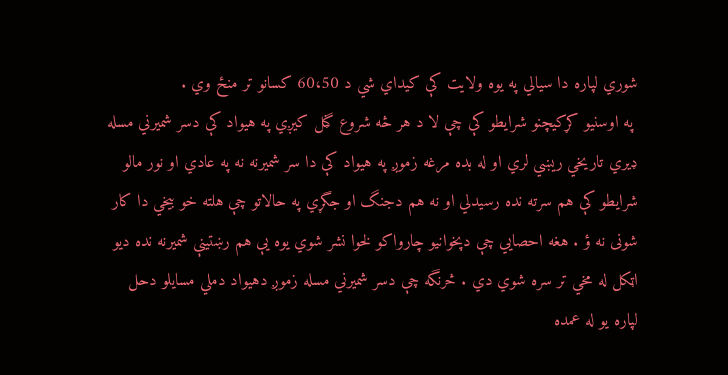شوري لپاره دا سيالي په يوه ولايت کې کيداي شي د 60،50 کسانو تر منځ وي .
 په اوسنيو کړکيچنو شرايطو کې چې لا د هر څه شروع گڼل کيږي په هيواد کې دسر شميرني مسله ډيري تاريخي ريښي لري او له بده مرغه زموږ په هيواد کې دا سر شميرنه نه په عادي او نور مالو شرايطو کې هم سرته نده رسيدلي او نه هم دجنگ او جگړي په حالاتو چې هلته خو بيخي دا کار شونی نه ؤ . هغه احصایي چې دپخوانيو چارواکو لخوا نشر شوي يوه يې هم رښتينې شميرنه نده ديو اټکل له مخي تر سره شوي دي . څرنگه چې دسر شميرني مسله زموږ دهيواد دملي مسايلو دحل لپاره يو له عمده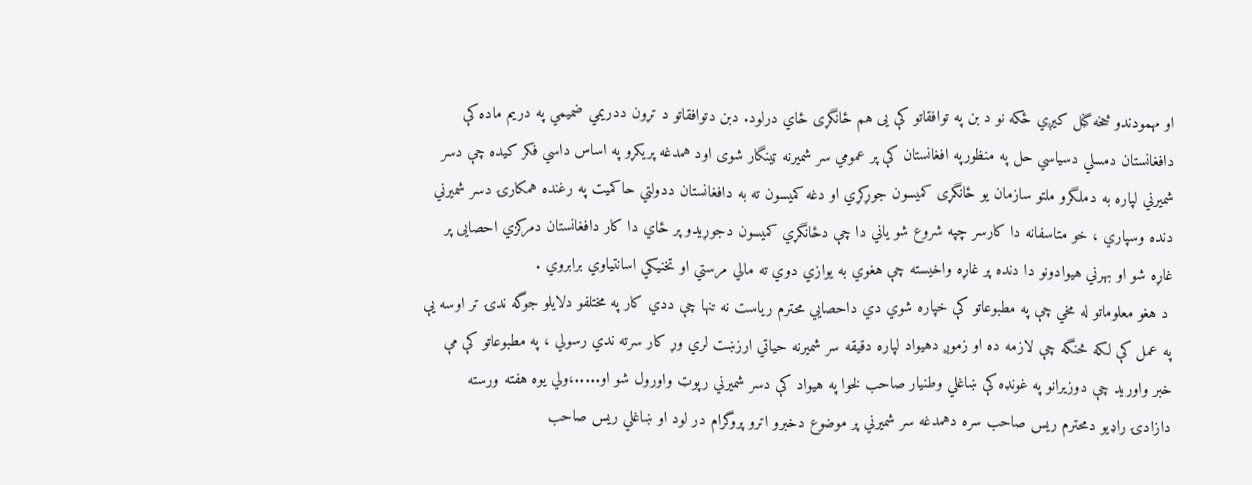او مهمودندو څخه گڼل کيږي ځکه نو د بن په توافقاتو کې یی هم ځانگړی ځاي درلود. دبن دتوافقاتو د تړون ددريمي ضميمي په دريم ماده کې دافغانستان دمسلي دسياسي حل په منظورپه افغانستان کې پر عمومي سر شميرنه ټينگار شوی اود همدغه پريکړو په اساس داسي فکر کيده چې دسر شميرني لپاره به دملگرو ملتو سازمان يو ځانگړی کميسون جوړکړي او دغه کميسون ته به دافغانستان ددولتي حاکميت په رغنده همکارۍ دسر شميرني دنده وسپاري ، خو متاسفانه دا کارسر چپه شروع شو ياني دا چې دځانگړي کميسون دجوړيدو پر ځاي دا کار دافغانستان دمرکزي احصایی پر غاړه شو او بهرني هيوادونو دا دنده پر غاړه واخيسته چې هغوي به يوازي دوي ته مالي مرستي او تخنيکي اسانتياوي برابروي .
 د هغو معلوماتو له مخي چې په مطبوعاتو کې خپاره شوي دي داحصايي محترم رياست نه تنها چې ددي کار په مختلفو دلايلو جوگه ندۍ تر اوسه يې په عمل کې لکه څنگه چې لازمه ده او زموږ دهيواد لپاره دقيقه سر شميرنه حياتي ارزښت لري وړ کار سرته ندي رسولي ، په مطبوعاتو کې مې خبر واوريد چې دوزيرانو په غونډه کې ښاغلي وطنيار صاحب لخوا په هيواد کې دسر شميرني رپوټ واورول شو او.....،ولي يوه هفته ورسته دازادۍ راډيو دمحترم ریس صاحب سره دهمدغه سر شميرني پر موضوع دخبرو اترو پروگرام در لود او ښاغلي ریس صاحب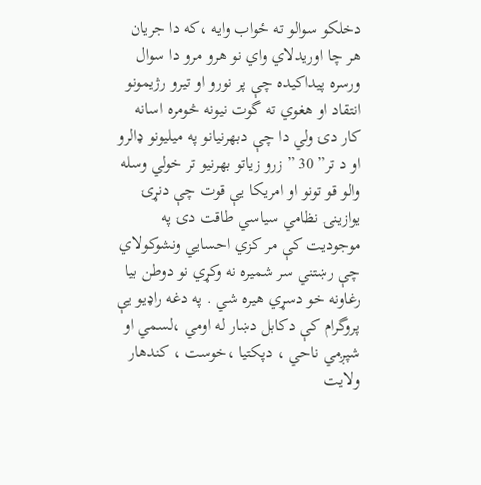دخلکو سوالو ته ځواب وايه ،که دا جريان هر چا اوريدلاي واي نو هرو مرو دا سوال ورسره پيداکيده چې پر نورو او تيرو رژيمونو انتقاد او هغوي ته گوت نيونه څومره اسانه کار دۍ ولي دا چې دبهرنيانو په ميليونو ډالرو او د تر” 30 ” زرو زياتو بهرنيو تر خولي وسله والو قو تونو او امريکا يې قوت چې دنړۍ يوازينۍ نظامي سياسي طاقت دۍ په موجوديت کې مر کزي احسايي ونشوکولاي چې رښتني سر شميره نه وکړي نو دوطن بيا رغاونه خو دسړي هيره شي . په دغه راډيو يې پروگرام کې دکابل دښار له اومي ،لسمي او شپږمي ناحي ، دپکتيا ،خوست ، کندهار ولايت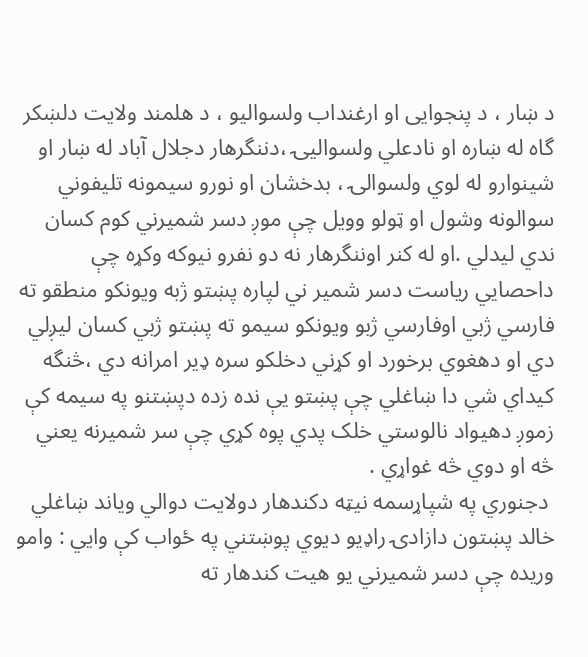د ښار ، د پنجوایی او ارغنداب ولسواليو ، د هلمند ولايت دلښکر گاه له ښاره او نادعلي ولسواليۍ ،دننگرهار دجلال آباد له ښار او شينوارو له لوي ولسوالۍ ، بدخشان او نورو سيمونه تليفوني سوالونه وشول او ټولو وويل چې موږ دسر شميرني کوم کسان ندي ليدلي .او له کنر اوننگرهار نه دو نفرو نيوکه وکړه چې داحصايي رياست دسر شمير ني لپاره پښتو ژبه ويونکو منطقو ته فارسي ژبي اوفارسي ژبو ويونکو سيمو ته پښتو ژبي کسان ليږلي دي او دهغوي برخورد او کړني دخلکو سره ډير امرانه دي ،څنگه کيداي شي دا ښاغلي چې پښتو يې نده زده دپښتنو په سيمه کې زموږ دهيواد نالوستي خلک پدي پوه کړي چې سر شميرنه يعني څه او دوي څه غواړي .
 دجنوري په شپاړسمه نيټه دکندهار دولايت دوالي وياند ښاغلي خالد پښتون دازادۍ راډيو ديوي پوښتني په ځواب کې وايي : وامو وريده چې دسر شميرني يو هیت کندهار ته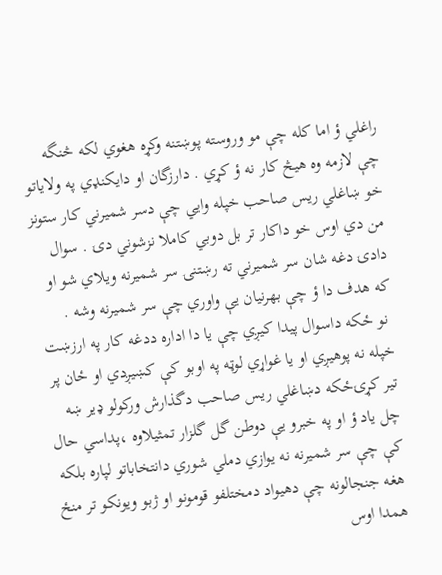راغلي ؤ اما کله چې مو وروسته پوښتنه وکړه هغوي لکه څنگه چې لازمه وه هيڅ کار نه ؤ کړي . دارزگان او دايکنډي په ولاياتو خو ښاغلي ریس صاحب خپله وايي چې دسر شميرني کار ستونز من دي اوس خو داکار تر بل دوبي کاملا نزشوني دۍ . سوال دادۍ دغه شان سر شميرني ته رښتنۍ سر شميرنه ويلاي شو او که هدف دا ؤ چې بهرنيان يې واوري چې سر شميرنه وشه .
 نو ځکه داسوال پيدا کيږي چې يا دا اداره ددغه کار په ارزښت خپله نه پوهيږي او يا غواړي لوټه په اوبو کې کښيږدي او ځان پر تير کړۍځکه دښاغلي ریس صاحب دگذارش ورکولو ډير ښه چل ياد ؤ او په خبرو يې دوطن گل گلزار تمثيلاوه ،پداسي حال کې چې سر شميرنه نه يوازي دملي شوري دانتخاباتو لپاره بلکه هغه جنجالونه چې دهيواد دمختلفو قومونو او ژبو ويونکو تر منځ همدا اوس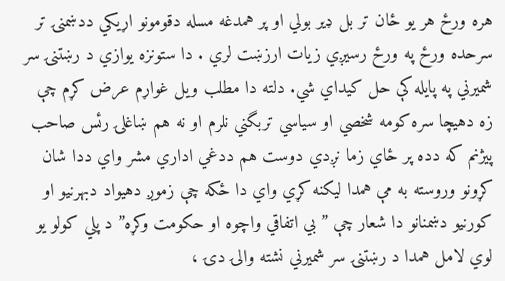هره ورځ هر يو ځان تر بل ډير بولي او پر همدغه مسله دقومونو اړيکي ددښمنۍ تر سرحده ورځ په ورځ رسيږي زيات ارزښت لري . دا ستونزه يوازي د رښتنۍ سر شميرني په پايله کې حل کيداي شي. دلته دا مطلب ويل غواړم عرض کړم چې زه دهيچا سره کومه شخصي او سياسي تربگني نلرم او نه هم ښاغلۍ رئس صاحب پيژنم که دده پر ځاي زما نږدي دوست هم ددغي اداري مشر واي ددا شان کړونو وروسته به مې همدا ليکنه کړي واي دا ځکه چې زموږ دهيواد دبهرنيو او کورنيو دښمنانو دا شعار چې ” بي اتفاقي واچوه او حکومت وکړه” د پلي کولو يو لوي لامل همدا د رښتنۍ سر شميرني نشته والۍ دۍ ،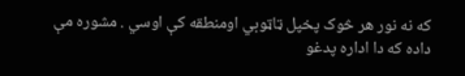که نه نور هر څوک پخپل ټاټوبي اومنطقه کې اوسي . مشوره مې داده که دا اداره پدغو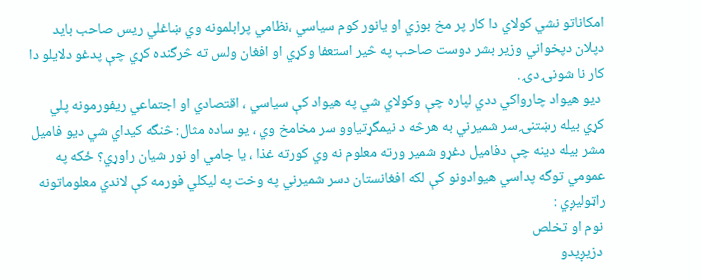امکاناتو نشي کولاي دا کار پر مخ بوزي او يانور کوم سياسي ،نظامي پرابلمونه وي ښاغلي ریس صاحب بايد دپلان دپخواني وزير بشر دوست صاحب په څير استعفا وکړي او افغان ولس ته څرگنده کړي چې پدغو دلايلو دا کار نا شونۍ دۍ .
 ديو هيواد چارواکي ددي لپاره چې وکولاي شي په هيواد کې سياسي ، اقتصادي او اجتماعي ريفورمونه پلي کړي بيله رښتنۍ سر شميرني به هرڅه د نيمگړتياوو سر مخامخ وي ، يو ساده مثال: څنگه کيداي شي ديو فاميل مشر بيله دينه چې دفاميل دغړو شمير ورته معلوم نه وي کورته غذا ، يا جامي او نور شيان راوړي؟ ځکه په عمومي توگه پداسي هيوادونو کې لکه افغانستان دسر شميرني په وخت په ليکلي فورمه کې لاندي معلوماتونه راټوليږي :
 نوم او تخلص
 دزيږيدو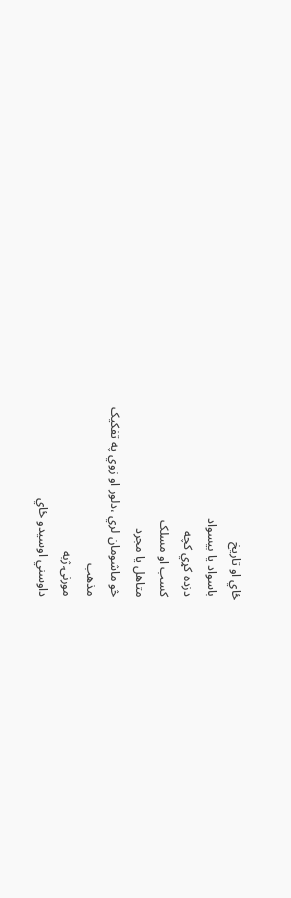ځاي او تاريخ
 باسواد يا بيسواد
 دزده کړي کچه
 کسب او مسلک
 متاهل يا مجرد
 څو ماشومان لري ،دلور او زوي په تفکيک
 مذهب
 مورنۍ ژبه
 داوسني اوسيدو ځاي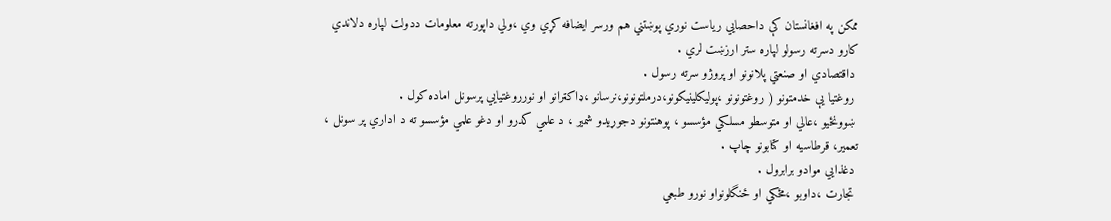ممکن په افغانستان کې داحصايي رياست نوري پوښتني هم ورسر ايضافه کړي وي ،ولي داپورته معلومات ددولت لپاره دلاندي کارو دسرته رسولو لپاره ستر ارزښت لري .
 داقتصادي او صنعتي پلانونو او پروژو سرته رسول .
 روغتيا يې خدمتونو ( روغتونونو ،پوليکلينيکونو،درملتونونو،نرسانو ،ډاکټرانو او نورروغتيايي پرسونل اماده کول .
 ښوونځيو ،عالي او متوسطو مسلکي مؤسسو ، پوهنتونو دجوړيدو شمير ، د علمي کدرو او دغو علمي مؤسسو ته د اداري پر سونل ، تعمير، قرطاسيه او کتابونو چاپ .
 دغذايي موادو برابرول .
 تجارت ،داوبو ،مځکي او ځنگلونواو نورو طبعي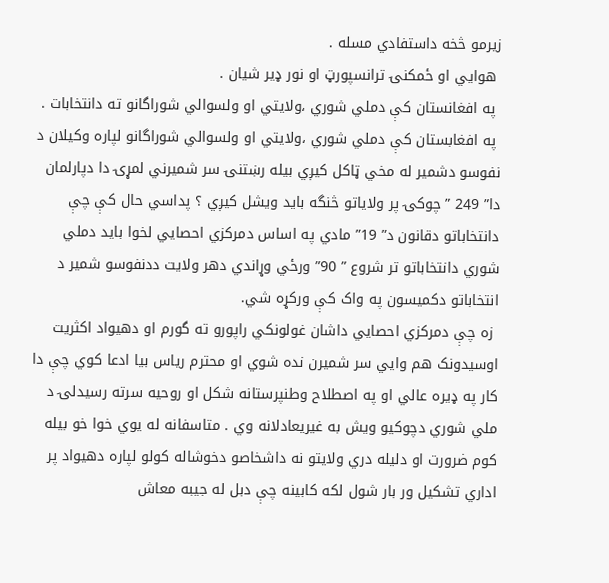زيرمو څخه داستفادي مسله .
 هوايي او ځمکنۍ ترانسپورټ او نور ډير شيان .
 په افغانستان کې دملي شوري ،ولايتي او ولسوالي شوراگانو ته دانتخابات .
 په افغابستان کې دملي شوري ،ولايتي او ولسوالي شوراگانو لپاره وکيلان د نفوسو دشمير له مخي ټاکل کيږي بيله رښتنۍ سر شميرني لمړۍ دا دپارلمان دا” 249 ”چوکۍ پر ولاياتو څنگه بايد ويشل کيږي ؟ پداسي حال کې چې دانتخاباتو دقانون د” 19” مادي په اساس دمرکزي احصايي لخوا بايد دملي شوري دانتخاباتو تر شروع ” 90” ورځي وړاندي دهر ولايت ددنفوسو شمير د انتخاباتو دکميسون په واک کې ورکړه شي.
 زه چې دمرکزي احصايي داشان غولونکي راپورو ته گورم او دهيواد اکثريت اوسيدونک هم وايي سر شميرن نده شوي او محترم رياس بيا ادعا کوي چې دا کار په ډيره عالي او په اصطلاح وطنپرستانه شکل او روحيه سرته رسيدلۍ د ملي شوري دچوکيو ويش به غيريعادلانه وي . متاسفانه له يوي خوا خو بيله کوم ضرورت او دليله دري ولايتو نه داشخاصو دخوشاله کولو لپاره دهيواد پر اداري تشکيل ور بار شول لکه کابينه چې دبل له جيبه معاش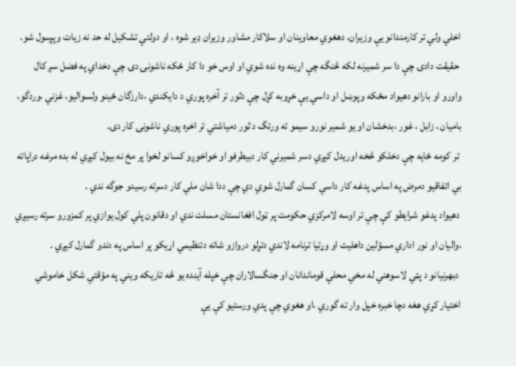اخلي ولي تر کارمندانو يې وزيران، دهغوي معاوينان او سلاکار مشاور وزيران ډير شوه ، او دولتي تشکيل له حد نه زيات وپړسول شو.
 حقيقت دادۍ چې دا سر شميرنه لکه څنگه چې اړينه وه نده شوي او اوس خو دا کار ځکه ناشونۍ دۍ چې دخداي په فضل سږ کال واورو او بارانو دهيواد مځکه وپوښل او داسي يې خړوبه کړل چې دثور تر آخره پوري د دايکندي ،دارزگان ځينو ولسواليو، غزني ،وردگو، باميان ، زابل ، غور ،بدخشان او يو شمير نورو سيمو ته ورتگ د ثور دمياشتي تر اخره پوري ناشونۍ کار دۍ.
 تر کومه ځايه چې دخلکو څخه اوريدل کيږي دسر شميرني کار دبيطرفو او خواخوږو کسانو لخوا پر مخ نه بيول کيږي له بده مرغه دراپاته بي اتفاقيو دمرض په اساس پدغه کار داسي کسان گمارل شوي دي چې ددا شان ملي کار دسرته رسيدو جوگه ندي .
 دهيواد پدغو شرايطو کې چې تر اوسه لامرکزي حکومت پر ټول افغانستان مسلت ندي او دقانون پلي کول يوازي پر کمزورو سرته رسيږي ،واليان او نور اداري مسؤلين داهليت او وړتيا ترنامه لاندي دتړلو دروازو شاته دتنظيمي اړيکو پر اساس په دندو گمارل کيږي .
 دبهرنيانو د پټي لاسوهني له مخي محلي قوماندانان او جنگسالاران چې خپله آينده يو څه تاريکه ويني په مؤقتي شکل خاموشي اختيار کړي هغه دچا خبره خپل وار ته گوري ،او هغوي چې پدي ورستيو کې يې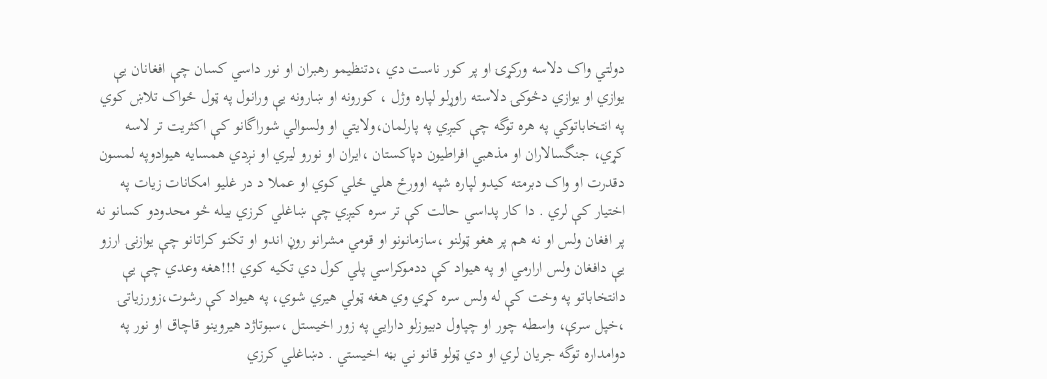دولتي واک دلاسه ورکړۍ او پر کور ناست دي ،دتنظيمو رهبران او نور داسي کسان چې افغانان يې يوازي او يوازي دڅوکۍ دلاسته راوړلو لپاره وژل ، کورونه او ښارونه يې ورانول په ټول ځواک تلاښ کوي په انتخاباتوکي په هره توگه چې کيږي په پارلمان،ولايتي او ولسوالي شوراگانو کې اکثريت تر لاسه کړي، جنگسالاران او مذهبي افراطيون دپاکستان ،ايران او نورو ليري او نږدي همسايه هيوادوپه لمسون دقدرت او واک دبرمته کيدو لپاره شپه اوورځ هلي ځلي کوي او عملا د در غليو امکانات زيات په اختيار کې لري . دا کار پداسي حالت کې تر سره کيږي چې ښاغلي کرزي بيله څو محدودو کسانو نه پر افغان ولس او نه هم پر هغو ټولنو ،سازمانونو او قومي مشرانو روڼ اندو او تکنو کراتانو چې يوازنۍ ارزو يې دافغان ولس ارارمي او په هيواد کې ددموکراسي پلي کول دي تکيه کوي !!!هغه وعدي چې يې دانتخاباتو په وخت کې له ولس سره کړي وي هغه ټولي هيري شوي، په هيواد کې رشوت،زورزياتۍ ،خپل سرې، واسطه چور او چپاول دبيوزلو دارايي په زور اخيستل ،سبوتاژد هيروینو قاچاق او نور په دوامداره توگه جريان لري او دي ټولو قانو ني بڼه اخيستي . دښاغلي کرزي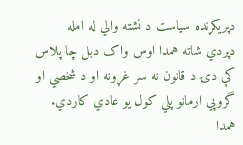دپريکړنده سياست د نشته والي له امله دپردي شاته همدا اوس واک دبل چا پلاس کې دۍ د قانون نه سر غړونه او د شخصي او گروپي ارمانو پلي کول يو عادي کاردي. همدا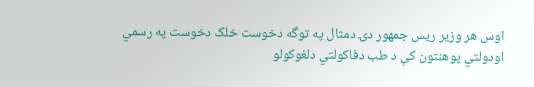اوس هر وزير ریس جمهور دۍ دمثال په توگه دخوست خلک دخوست په رسمي اودولتي پوهنتون کې د طب دفاکولتي دلغوکولو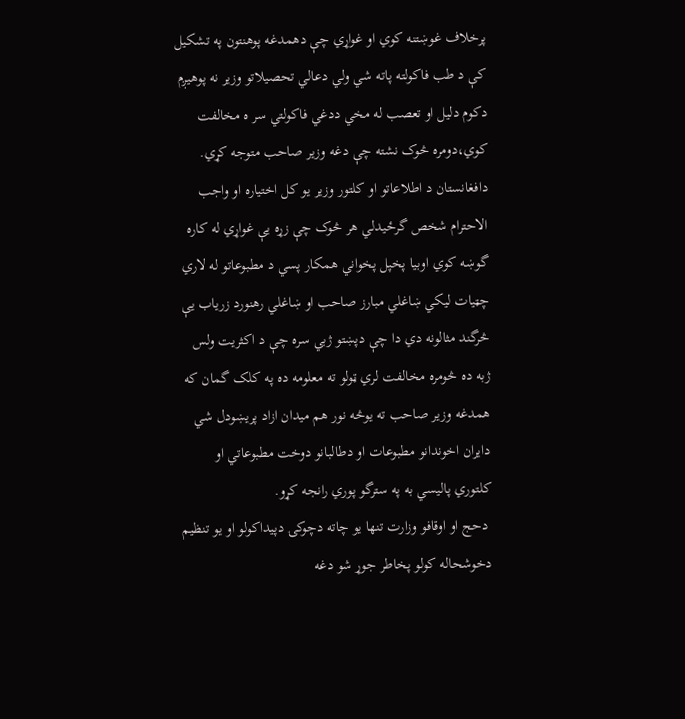پرخلاف غوښتنه کوي او غواړي چې دهمدغه پوهنتون په تشکيل کې د طب فاکولته پاته شي ولي دعالي تحصيلاتو وزير نه پوهيږم دکوم دليل او تعصب له مخي ددغي فاکولتي سر ه مخالفت کوي،دومره څوک نشته چې دغه وزير صاحب متوجه کړي. دافغانستان د اطلاعاتو او کلتور وزير يو کل اختياره او واجب الاحترام شخص گرځيدلي هر څوک چې زړه يې غواړي له کاره گوښه کوي اوبيا پخپل پخواني همکار پسي د مطبوعاتو له لاري چټيات ليکي ښاغلي مبارز صاحب او ښاغلي رهنورد زرياب يې څرگند مثالونه دي دا چې دپښتو ژبي سره چې د اکثريت ولس ژبه ده څومره مخالفت لري ټولو ته معلومه ده په کلک گمان که همدغه وزير صاحب ته يوڅه نور هم ميدان ازاد پريښودل شي دايران اخوندانو مطبوعات او دطالبانو دوخت مطبوعاتي او کلتوري پاليسي به په سترگو پوري رانجه کړو.
 دحج او اوقافو وزارت تنها يو چاته دچوکۍ دپيداکولو او يو تنظيم دخوشحاله کولو پخاطر جوړ شو دغه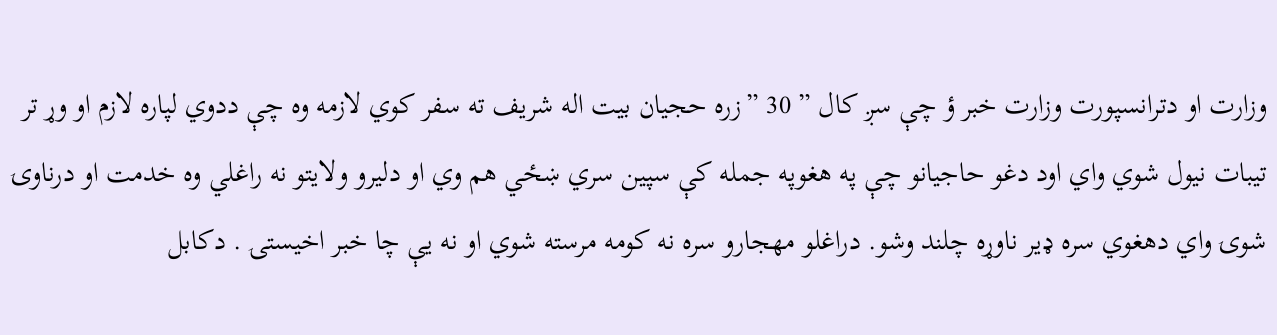وزارت او دترانسپورت وزارت خبر ؤ چې سږ کال ” 30 ”زره حجيان بيت اله شريف ته سفر کوي لازمه وه چې ددوي لپاره لازم او وړ تر تيبات نيول شوي واي اود دغو حاجيانو چې په هغوپه جمله کې سپين سري ښځي هم وي او دليرو ولايتو نه راغلي وه خدمت او درناوۍ شوۍ واي دهغوي سره ډير ناوړه چلند وشو. دراغلو مهجارو سره نه کومه مرسته شوي او نه يې چا خبر اخيستۍ . دکابل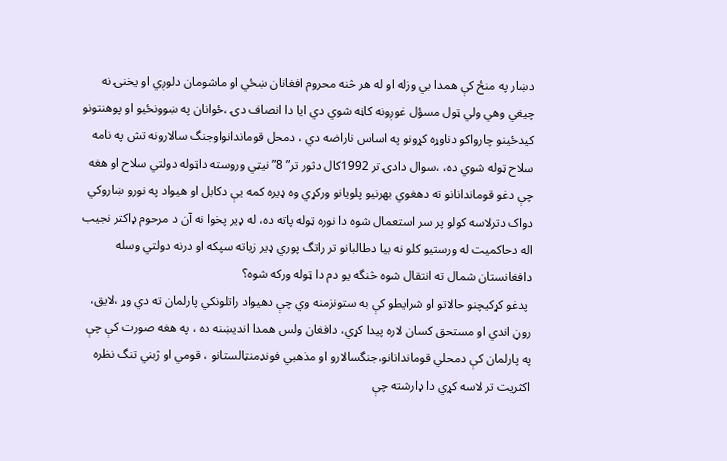دښار په منځ کې همدا بي وزله او له هر څنه محروم افغانان ښځي او ماشومان دلوږي او يخنۍ نه چيغي وهي ولي ټول مسؤل غوږونه کاڼه شوي دي ايا دا انصاف دۍ ،ځوانان په ښوونځيو او پوهنتونو کيدځينو چارواکو دناوړه کړونو په اساس ناراضه دي ، دمحل قوماندانواوجنگ سالارونه تش په نامه سلاح ټوله شوي ده، ،سوال دادۍ تر 1992کال دثور تر” 8” نيټي وروسته داټوله دولتي سلاح او هغه چې دغو قوماندانانو ته دهغوي بهرنيو پلويانو ورکړي وه ډيره کمه يې دکابل او هيواد په نورو ښاروکي دواک دترلاسه کولو پر سر استعمال شوه دا نوره ټوله پاته ده، له ډير پخوا نه آن د مرحوم ډاکتر نجيب اله دحاکميت له ورستيو کلو نه بيا دطالبانو تر راتگ پوري ډير زياته سپکه او درنه دولتي وسله دافغانستان شمال ته انتقال شوه څنگه يو دم دا ټوله ورکه شوه؟
 پدغو کړکيچنو حالاتو او شرايطو کې به ستونزمنه وي چې دهيواد راتلونکي پارلمان ته دي وړ ،لايق، روڼ اندي او مستحق کسان لاره پيدا کړي، دافغان ولس همدا انديښنه ده ، په هغه صورت کې چې په پارلمان کې دمحلي قوماندانانو،جنگسالارو او مذهبي فونډمنټالستانو ، قومي او ژبني تنگ نظره اکثريت تر لاسه کړي دا ډارشته چې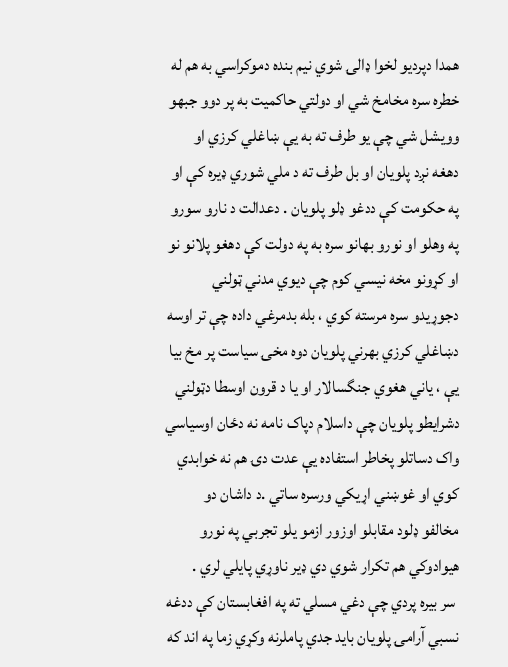همدا دپرديو لخوا ډالۍ شوي نيم بنده دموکراسي به هم له خطره سره مخامخ شي او دولتي حاکميت به پر دوو جبهو وويشل شي چې يو طرف ته به يې ښاغلي کرزي او دهغه نږد پلويان او بل طرف ته د ملي شوري ډيره کې او په حکومت کې ددغو ډلو پلويان . دعدالت د نارو سورو په وهلو او نورو بهانو سره به په دولت کې دهغو پلانو نو او کړونو مخه نيسي کوم چې ديوي مدني ټولني دجوړيدو سره مرسته کوي ، بله بدمرغي داده چې تر اوسه دښاغلي کرزي بهرني پلويان دوه مخۍ سياست پر مخ بيا يې ، ياني هغوي جنگسالار او يا د قرون اوسطا دټولني دشرايطو پلويان چې داسلام دپاک نامه نه دځان اوسياسي واک دساتلو پخاطر استفاده يې عدت دۍ هم نه خوابدي کوي او غوښني اړيکي ورسره ساتي .د داشان دو مخالفو ډلود مقابلو اوزور ازمو يلو تجربي په نورو هيوادوکي هم تکرار شوي دي ډير ناوړي پايلي لري .
 سر بيره پردي چې دغي مسلي ته په افغابستان کې ددغه نسبي آرامۍ پلويان بايد جدي پاملرنه وکړي زما په اند که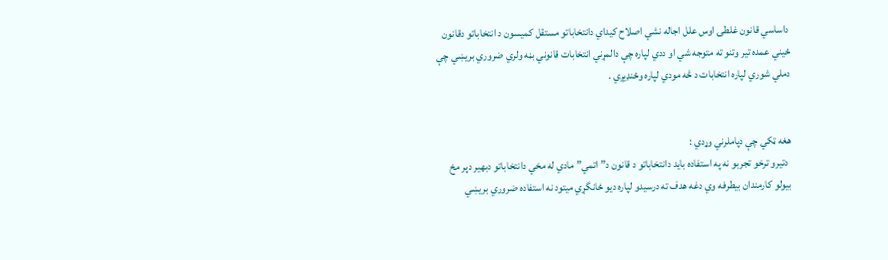داساسي قانون غلطۍ اوس علل اجاله نشي اصلاح کيداي دانتخاباتو مستقل کميسون د انتخاباتو دقانون ځيني عمده تير وتنو ته متوجه شي او ددي لپاره چې دالمړني انتخابات قانوني بڼه ولري ضروري بريښي چې دملي شوري لپاره انتخابات د څه مودي لپاره وځنډيږي .


هغه ټکي چې دپاملرني وړدي :
 دتيرو ترخو تجربو نه په استفاده بايد دانتخاباتو د قانون د” اتمي” مادي له مخي دانتخاباتو دبهير دپر مخ بيولو کارمندان بيطرفه وي دغه هدف ته درسيدو لپاره ديو ځانگړي ميتود نه استفاده ضروري بريښي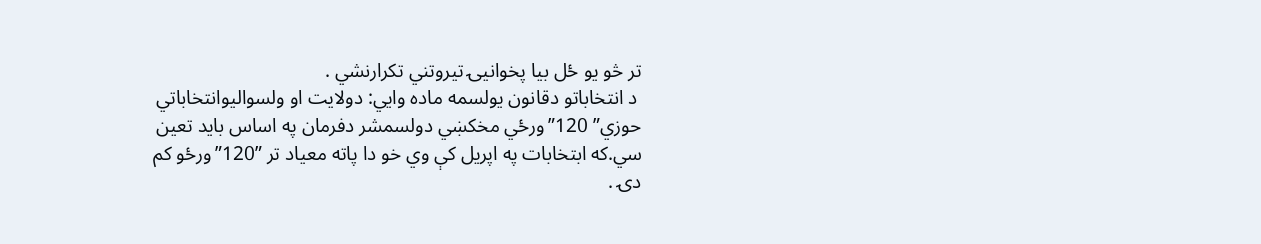تر څو يو ځل بيا پخوانيۍ تيروتني تکرارنشي .
 د انتخاباتو دقانون يولسمه ماده وايي: دولايت او ولسواليوانتخاباتي حوزي” 120”ورځي مخکښي دولسمشر دفرمان په اساس بايد تعين سي.که ابتخابات په اپريل کې وي خو دا پاته معياد تر ”120”ورځو کم دۍ .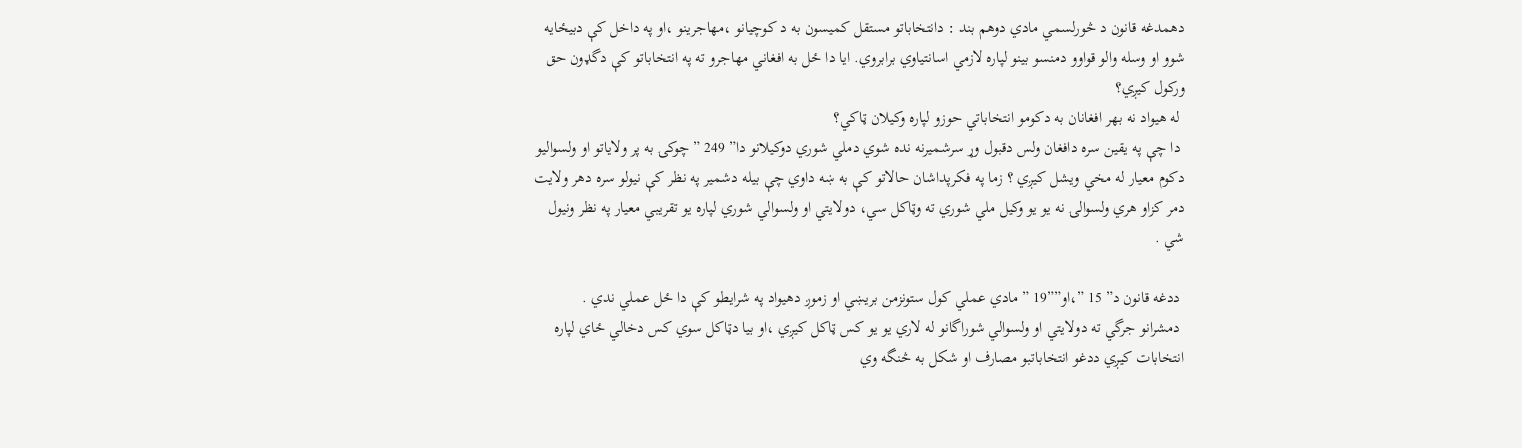دهمدغه قانون د څورلسمي مادي دوهم بند : دانتخاباتو مستقل کميسون به د کوچيانو ،مهاجرينو ،او په داخل کې دبيځايه شوو او وسله والو قواوو دمنسو بينو لپاره لازمي اسانتياوي برابروي. ايا دا ځل به افغاني مهاجرو ته په انتخاباتو کې دگډون حق ورکول کيږي؟
 له هيواد نه بهر افغانان به دکومو انتخاباتي حوزو لپاره وکيلان ټاکي؟
 دا چې په يقين سره دافغان ولس دقبول وړ سرشميرنه نده شوي دملي شوري دوکيلانو دا” 249 ” چوکۍ به پر ولاياتو او ولسواليو دکوم معيار له مخي ويشل کيږي ؟ زما په فکرپداشان حالاتو کې به ښه داوي چې بيله دشمير په نظر کې نيولو سره دهر ولايت دمر کزاو هري ولسوالۍ نه يو يو وکيل ملي شوري ته وټاکل سي، دولايتي او ولسوالي شوري لپاره يو تقريبي معيار په نظر ونيول شي .

 ددغه قانون د” 15 ”،او””19 ” مادي عملي کول ستونزمن بريښي او زموږ دهيواد په شرايطو کې دا ځل عملي ندي .
 دمشرانو جرگي ته دولايتي او ولسوالي شوراگانو له لاري يو يو کس ټاکل کيږي ،او بيا دټاکل سوي کس دخالي ځاي لپاره انتخابات کيږي ددغو انتخاباتبو مصارف او شکل به څنگه وي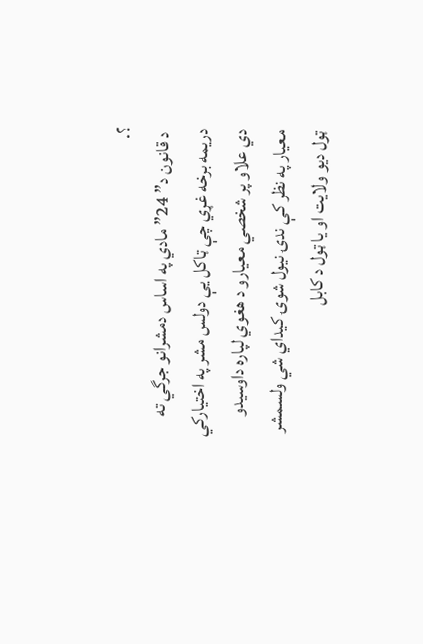؟.
 د قانون د” 24” مادي په اساس دمشرانو جرگي ته دريمه برخه غړي چې ټاکل يې دولس مشر په اختيارکي دي علاو پر شخصي معيارو د هغوي لپاره داوسيدو معيار په نظر کې ندۍ نيول شوۍ کيداي شي ولسمشر ټول ديو ولايت او يا ټول د کابل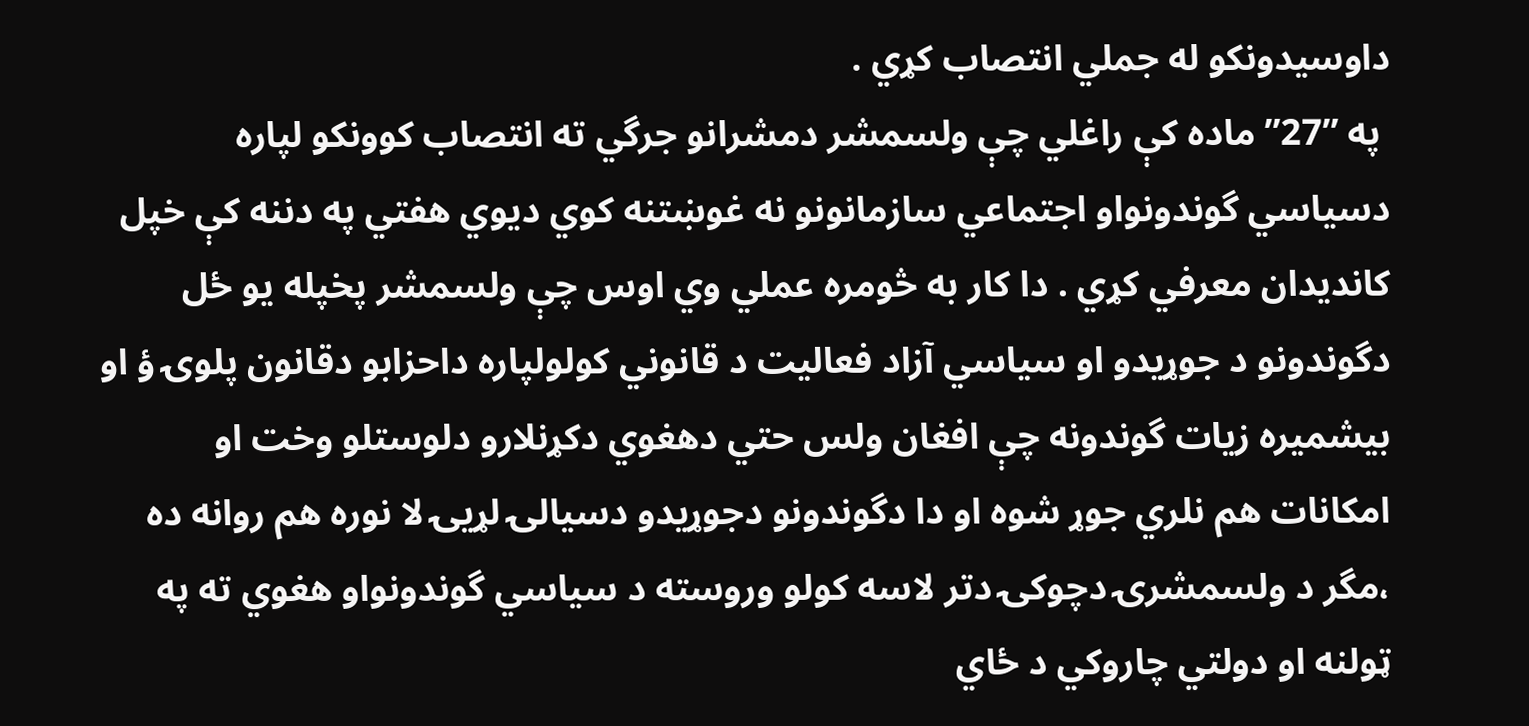داوسيدونکو له جملي انتصاب کړي .
 په ”27” ماده کې راغلي چې ولسمشر دمشرانو جرگي ته انتصاب کوونکو لپاره دسياسي گوندونواو اجتماعي سازمانونو نه غوښتنه کوي ديوي هفتي په دننه کې خپل کانديدان معرفي کړي . دا کار به څومره عملي وي اوس چې ولسمشر پخپله يو ځل دگوندونو د جوړيدو او سياسي آزاد فعاليت د قانوني کولولپاره داحزابو دقانون پلوۍ ؤ او بيشميره زيات گوندونه چې افغان ولس حتي دهغوي دکړنلارو دلوستلو وخت او امکانات هم نلري جوړ شوه او دا دگوندونو دجوړيدو دسيالۍ لړيۍ لا نوره هم روانه ده ،مگر د ولسمشرۍ دچوکۍ دتر لاسه کولو وروسته د سياسي گوندونواو هغوي ته په ټولنه او دولتي چاروکي د ځاي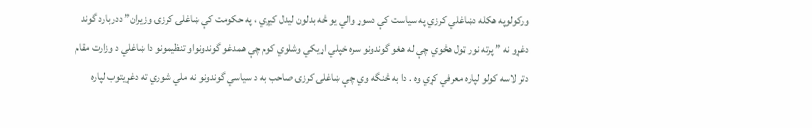ورکولوپه هکله دښاغلي کرزي په سياست کې دسوړ والي يو څه بدلون ليدل کيږي ، په حکومت کې ښاغلۍ کرزۍ وزيران” ددربارد گوند دغړو نه ” پرته نور ټول هڅوي چې له هغو گوندونو سره خپلي اړيکي وشلوي کوم چې همدغو گوندونواو تنظيمونو دا ښاغلي د وزارت مقام دتر لاسه کولو لپاره معرفي کړي وه . دا به څنگه وي چې ښاغلۍ کرزۍ صاحب به د سياسي گوندونو نه ملي شوري ته دغړيتوب لپاره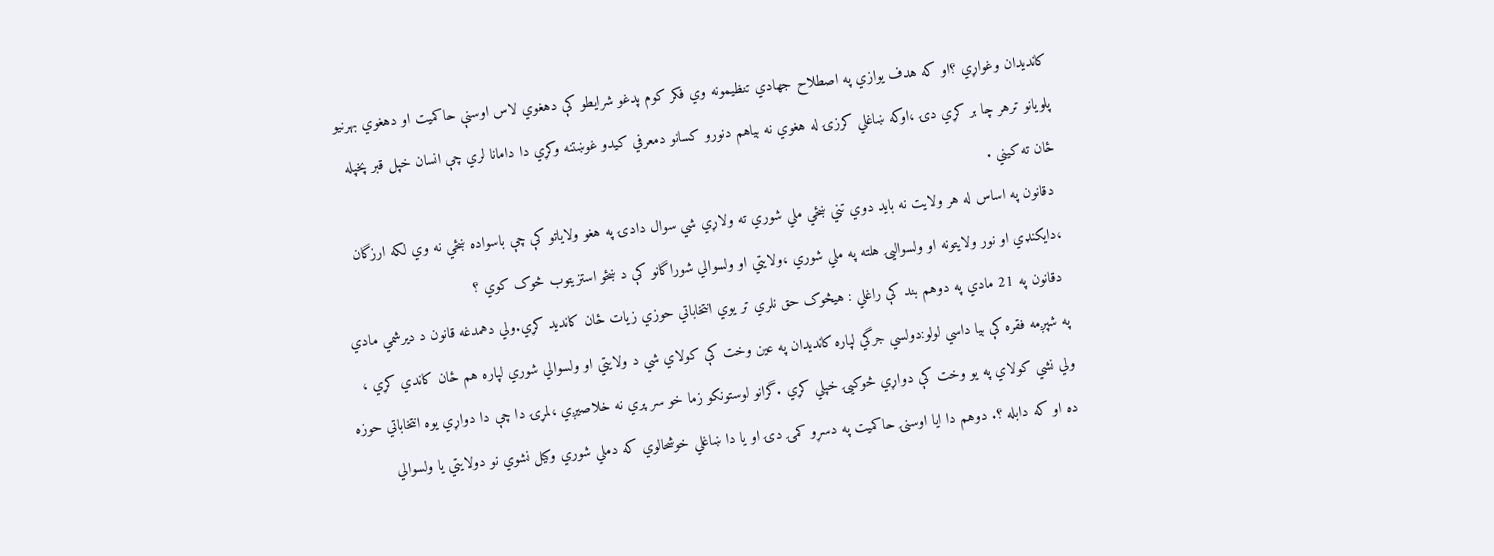کانديدان وغواړي ؟او که هدف يوازي په اصطلاح جهادي تنظيمونه وي فکر کوم پدغو شرايطو کې دهغوي لاس اوسنې حاکميت او دهغوي بهرنيو پلويانو ترهر چا بر کړي دۍ ،اوکه ښاغلي کرزۍ له هغوي نه بياهم دنورو کسانو دمعرفي کيدو غوښتنه وکړي دا دامانا لري چې انسان خپل قبر پخپله ځان ته کيني .
 دقانون په اساس له هر ولايت نه بايد دوي تني ښځي ملي شوري ته ولاړي شي سوال دادۍ په هغو ولاياتو کې چې باسواده ښځي نه وي لکه ارزگان ،دايکنډي او نور ولايتونه او ولسواليۍ هلته په ملي شوري ،ولايتي او ولسوالي شوراگانو کې د ښځو استزيتوب څوک کوي ؟
 دقانون په 21 مادي په دوهم بند کې راغلي : هيڅوک حق نلري تر يوي انتخاباتي حوزي زيات ځان کانديد کړي.ولي دهمدغه قانون د ديرشمي مادي په شپږمه فقره کې بيا داسي لولو:دولسي جرگي لپاره کانديدان په عين وخت کې کولاي شي د ولايتي او ولسوالي شوري لپاره هم ځان کاندي کړي ، ولي نشي کولاي په يو وخت کې دواړي څوکيۍ خپلي کړي .گرانو لوستونکو زما خو سر پري نه خلاصيږي ،لمړۍ دا چې دا دواړي يوه انتخاباتي حوزه ده او که دابله ؟. دوهم دا ايا اوسنۍ حاکميت په دسړو کمۍ دۍ او يا دا ښاغلي خوشحالوي که دملي شوري وکيل نشوي نو دولايتي يا ولسوالي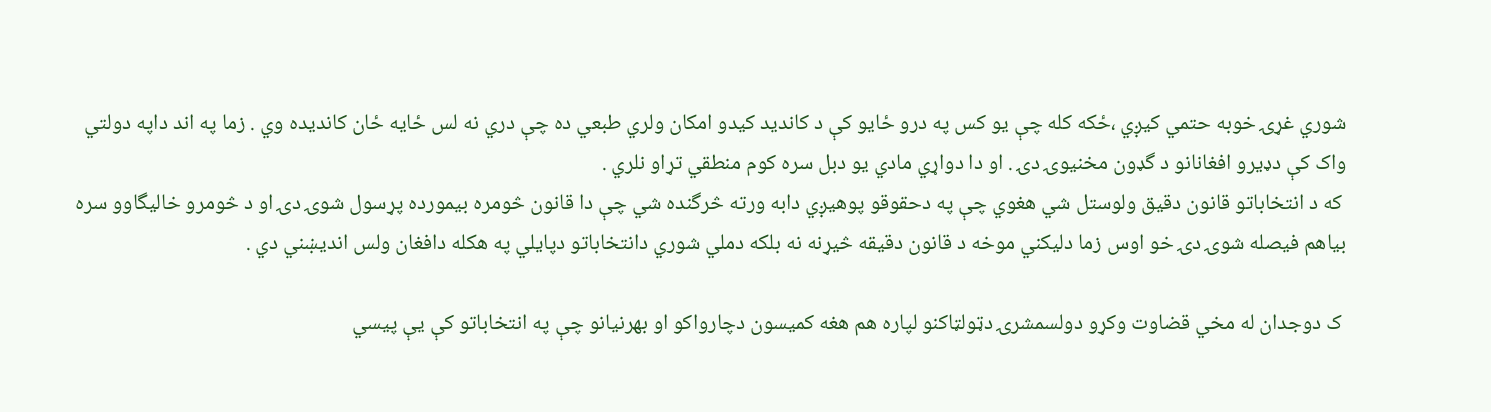شوري غړۍ خوبه حتمي کيږي ،ځکه کله چې يو کس په درو ځايو کې د کانديد کيدو امکان ولري طبعي ده چې دري نه لس ځايه ځان کانديده وي . زما په اند داپه دولتي واک کې دډيرو افغانانو د گډون مخنيوۍ دۍ . او دا دواړي مادي يو دبل سره کوم منطقي تړاو نلري .
 که د انتخاباتو قانون دقيق ولوستل شي هغوي چې په دحقوقو پوهيږي دابه ورته څرگنده شي چې دا قانون څومره بيمورده پړسول شوۍ دۍ او د څومرو خاليگاوو سره بياهم فيصله شوۍ دۍ خو اوس زما دليکني موخه د قانون دقيقه څيړنه نه بلکه دملي شوري دانتخاباتو دپايلي په هکله دافغان ولس انديښني دي .

 ک دوجدان له مخي قضاوت وکړو دولسمشرۍ دټولټاکنو لپاره هم هغه کميسون دچارواکو او بهرنيانو چې په انتخاباتو کې يې پيسي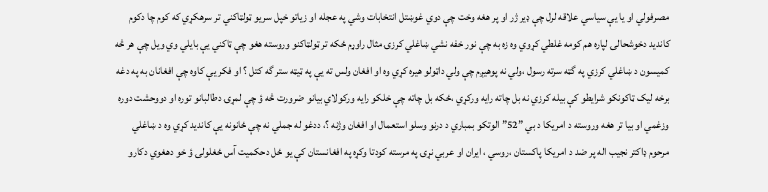مصرفولي او يا يې سياسي علاقه لرل چې ډير ژر او پر هغه وخت چې دوي غوښتل انتخابات وشي په عجله او زياتو خپل سريو ټولټاکني تر سرهکړي که کوم چا دکوم کانديد دخوشحالۍ لپاره هم کومه غلطي کړوي وه زه به چې نور خفه نشي ښاغلي کرزۍ مثال راوړم ځکه تر ټولټاکنو وروسته هغو چې ټاکني يې بايلي وي ويل چې هر څه کميسون د ښاغلي کرزي په گټه سرته رسول ،ولي نه پوهيږم چې ولي داټولو هيره کړي وه او افغان ولس ته يې په ټيټه ستر گه کتل ؟ او فکر يې کاوه چې افغانان به په دغه برخه ليک ټاکونکو شرايطو کې بيله کرزي نه بل چاته رايه ورکړي ،ځکه بل چاته چې خلکو رايه ورکولاي بيانو ضرورت څه ؤ چې لمړۍ دطالبانو توره او دووحشت دوره وزغمي او بيا تر هغه وروسته د امريکا د بي ”52” الوتکو بمباري د درنو وسلو استعمال او افغان وژنه ؟، ددغو له جملي نه چې ځانونه يې کانديد کړي وه د ښاغلي مرحوم ډاکتر نجيب اله پر ضد د امريکا پاکستان ،روسي ، ايران او عربي نړۍ په مرسته کودتا وکړه په افغانستان کې يو ځل دحکميت آس ځغلولۍ ؤ خو دهغوي دکارو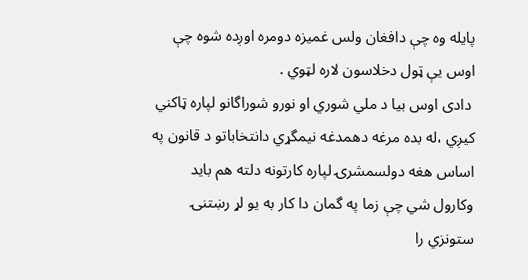پايله وه چې دافغان ولس غميزه دومره اوږده شوه چې اوس يې ټول دخلاسون لاره لټوي .
 دادی اوس بيا د ملي شوري او نورو شوراگانو لپاره ټاکني کيږي ،له بده مرغه دهمدغه نيمگړي دانتخاباتو د قانون په اساس هغه دولسمشرۍ لپاره کارتونه دلته هم بايد وکارول شي چې زما په گمان دا کار به يو لړ رښتنۍ ستونزي را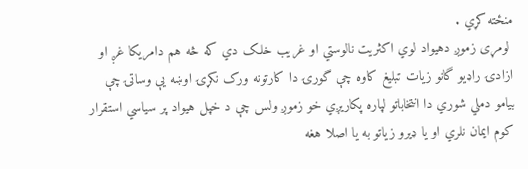منځته کړي .
 لومړی زموږ دهيواد لوي اکثريت نالوستي او غريب خلک دي که څه هم دامريکا غږ او ازادۍ راډيو گانو زيات تبليغ کاوه چې گورۍ دا کارتونه ورک نکړۍ اوښه يې وساتۍ چې بيامو دملي شوري دا انتخاباتو لپاره پکاريږي خو زموږ ولس چې د خپل هيواد پر سياسي استقرار کوم ايمان نلري او يا ډيرو زياتو به يا اصلا هغه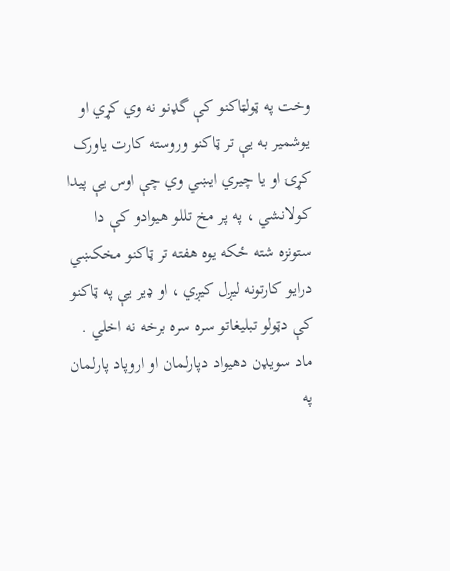وخت په ټولټاکنو کې گډنو نه وي کړي او يوشمير به يې تر ټاکنو وروسته کارت ياورک کړۍ او يا چيري ايښي وي چې اوس يې پيدا کولانشي ، په پر مخ تللو هيوادو کې دا ستونزه شته ځکه يوه هفته تر ټاکنو مخکښي درايو کارتونه ليږل کيږي ، او ډير يې په ټاکنو کې دټولو تبليغاتو سره سره برخه نه اخلي . ماد سويډن دهيواد دپارلمان او اروپاد پارلمان په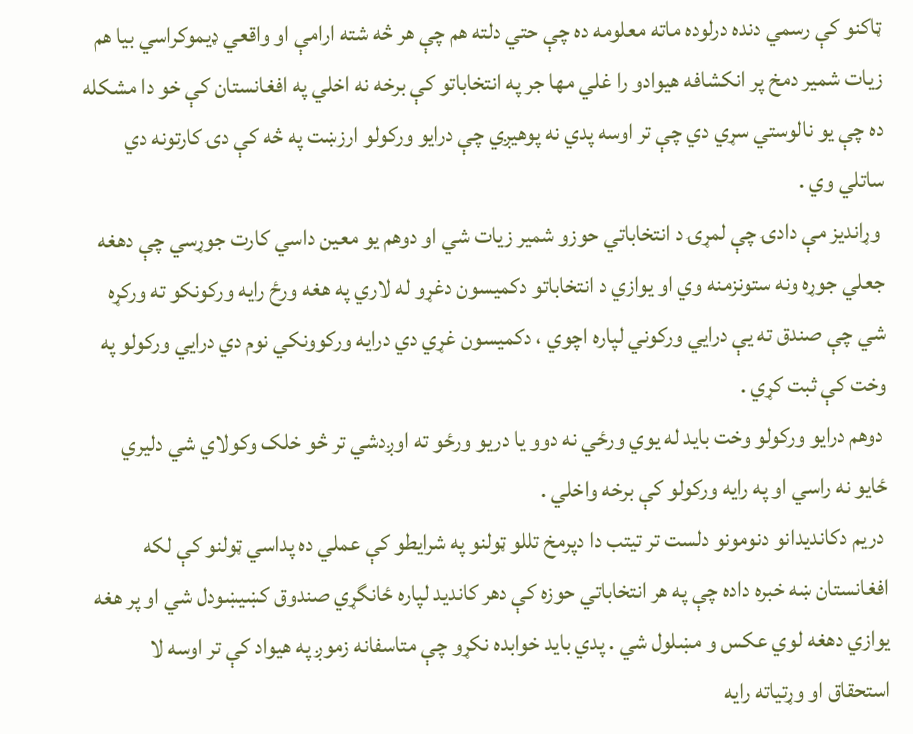ټاکنو کې رسمي دنده درلوده ماته معلومه ده چې حتي دلته هم چې هر څه شته ارامې او واقعي ډيموکراسي بيا هم زيات شمير دمخ پر انکشافه هيوادو را غلي مها جر په انتخاباتو کې برخه نه اخلي په افغانستان کې خو دا مشکله ده چې يو نالوستي سړي دي چې تر اوسه پدي نه پوهيږي چې درايو ورکولو ارزښت په څه کې دۍ کارتونه دي ساتلي وي .
 وړانديز مې دادۍ چې لمړۍ د انتخاباتي حوزو شمير زيات شي او دوهم يو معين داسي کارت جوړسي چې دهغه جعلي جوړه ونه ستونزمنه وي او يوازي د انتخاباتو دکميسون دغړو له لاري په هغه ورځ رايه ورکونکو ته ورکړه شي چې صندق ته يې درايي ورکوني لپاره اچوي ، دکميسون غړي دي درايه ورکوونکي نوم دي درايي ورکولو په وخت کې ثبت کړي .
 دوهم درايو ورکولو وخت بايد له يوي ورځي نه دوو يا دريو ورځو ته اوږدشي تر څو خلک وکولاي شي دليري ځايو نه راسي او په رايه ورکولو کې برخه واخلي .
 دريم دکانديدانو دنومونو دلست تر تيتب دا دپرمخ تللو ټولنو په شرايطو کې عملي ده پداسي ټولنو کې لکه افغانستان ښه خبره داده چې په هر انتخاباتي حوزه کې دهر کانديد لپاره ځانگړي صندوق کښيښودل شي او پر هغه يوازي دهغه لوي عکس و مښلول شي . پدي بايد خوابده نکړو چې متاسفانه زموږ په هيواد کې تر اوسه لا استحقاق او وړتياته رايه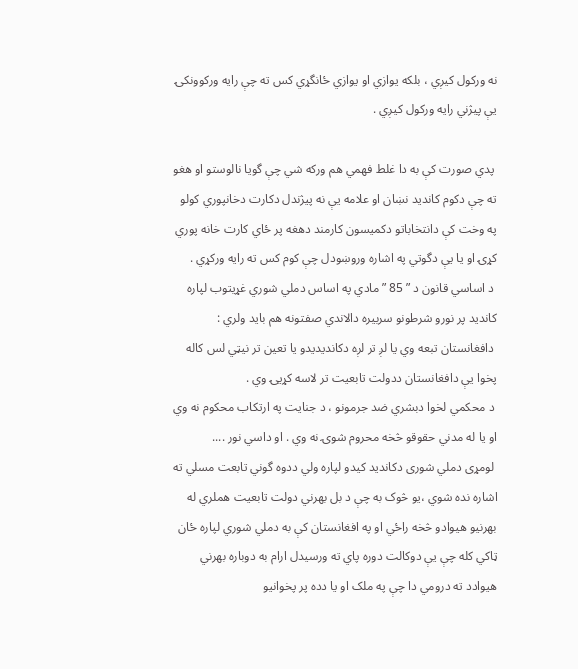نه ورکول کيږي ، بلکه يوازي او يوازي ځانگړي کس ته چې رايه ورکوونکۍ يې پيژني رايه ورکول کيږي .

 پدي صورت کې به دا غلط فهمي هم ورکه شي چې گويا نالوستو او هغو ته چې دکوم کانديد نښان او علامه يې نه پيژندل دکارت دخانپوري کولو په وخت کې دانتخاباتو دکميسون کارمند دهغه پر ځاي کارت خانه پوري کړۍ او يا يې دگوتي په اشاره وروښودل چې کوم کس ته رايه ورکړي .
 د اساسي قانون د ” 85 ”مادي په اساس دملي شوري غړيتوب لپاره کانديد پر نورو شرطونو سربيره دالاندي صفتونه هم بايد ولري :
 دافغانستان تبعه وي يا لږ تر لږه دکانديديدو يا تعين تر نيټي لس کاله پخوا يې دافغانستان ددولت تابعيت تر لاسه کړيۍ وي .
 د محکمي لخوا دبشري ضد جرمونو ، د جنايت په ارتکاب محکوم نه وي او يا له مدني حقوقو څخه محروم شوۍ نه وي . او داسي نور ....
 لومړی دملي شوری دکانديد کيدو لپاره ولي ددوه گوني تابعت مسلي ته اشاره نده شوي ،يو څوک به چې د بل بهرني دولت تابعيت هملري له بهرنيو هيوادو څخه راځي او په افغانستان کې به دملي شوري لپاره ځان ټاکي کله چې يې دوکالت دوره پاي ته ورسيدل ارام به دوباره بهرني هيوادد ته درومي دا چې په ملک او يا دده پر پخوانيو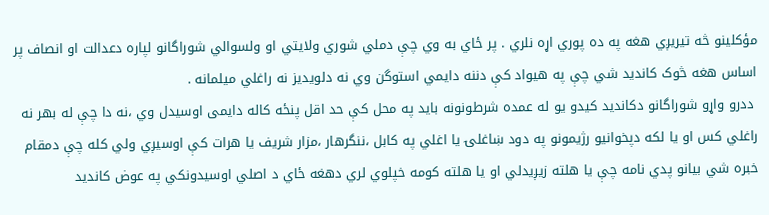مؤکلينو څه تيريږي هغه په ده پوري اړه نلري . پر ځاي به وي چې دملي شوري ولايتي او ولسوالي شوراگانو لپاره دعدالت او انصاف پر اساس هغه څوک کانديد شي چې په هيواد کې دننه دایمي استوگن وي نه دلويديز نه راغلي ميلمانه .
 ددرو واړو شوراگانو دکانديد کيدو يو له عمده شرطونونه بايد په محل کې حد اقل پنځه کاله دایمی اوسيدل وي ،نه دا چې له بهر نه راغلي کس او يا لکه دپخوانيو رژيمونو په دود ښاغلۍ يا اغلي په کابل ،ننگرهار ،مزار شريف يا هرات کې اوسيږي ولي کله چې دمقام خبره شي بيانو پدي نامه چې يا هلته زيږيدلي او يا هلته کومه خپلوي لري دهغه ځاي د اصلي اوسيدونکي په عوض کانديد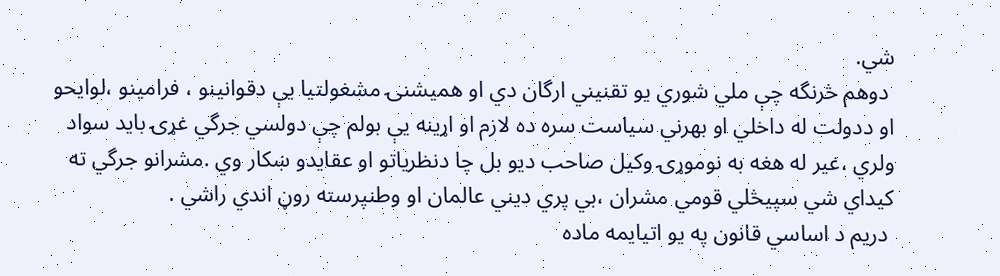شي.
 دوهم څرنگه چې ملي شوري يو تقنيني ارگان دي او هميشنۍ مشغولتيا يې دقوانينو ، فرامينو ،لوايحو او ددولت له داخلي او بهرني سياست سره ده لازم او اړينه يې بولم چې دولسي جرگي غړۍ بايد سواد ولري ،غير له هغه به نوموړۍ وکيل صاحب ديو بل چا دنظرياتو او عقايدو ښکار وي .مشرانو جرگي ته کيداي شي سپيڅلي قومي مشران ،بي پري ديني عالمان او وطنپرسته روڼ اندي راشي .
 دريم د اساسي قانون په يو اتيايمه ماده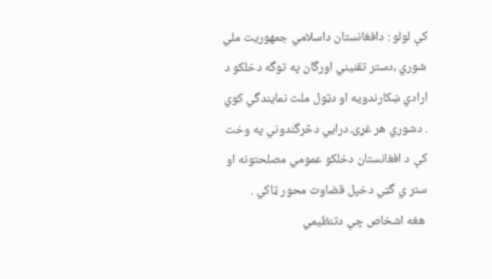کې لولو : دافغانستان داسلامي جمهوريت ملي شوري ،دستر تقنيني اورگان په توگه دخلکو د ارادي ښکارندويه او دټول ملت نمايندگي کوي . دشوري هر غړۍ درايي دڅرگندوني په وخت کې د افغانستان دخلکو عمومي مصلحتونه او ستر ي گټي دخپل قضاوت محور ټاکي .
 هغه اشخاص چې دتنظيمي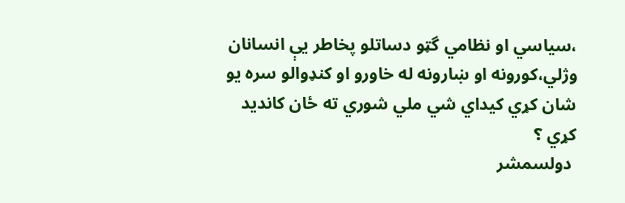،سياسي او نظامي گټو دساتلو پخاطر يې انسانان وژلي،کورونه او ښارونه له خاورو او کنډوالو سره يو شان کړي کيداي شي ملي شوري ته ځان کانديد کړي ؟
 دولسمشر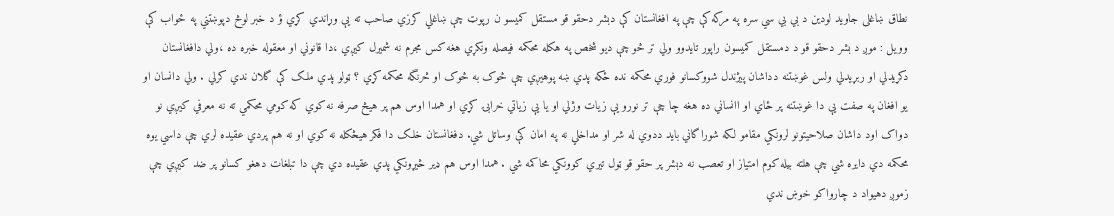نطاق ښاغلی جاويد لودين د بي بي سي سره په مرکه کې چې په افغانستان کې دبشر دحقو قو مستقل کميسو ن رپوټ چې ښاغلي کرزي صاحب ته يې وړاندي کړي ؤ د خبر لوڅ دپوښتني په ځواب کې وويل : موږ د بشر دحقو قو د دمستقل کميسون راپور تایدوو ولي تر څو چې ديو شخص په هکله محکمه فيصله ونکړي هغه کس مجرم نه شميرل کيږي ،دا قانوني او معقوله خبره ده ،ولي دافغانستان دکړيدلي او ربړيدلي ولس غوښتنه دداشان پيژندل شووکسانو فوري محکمه نده ځکه پدي ښه پوهيږي چې څوک به څوک او څرنگه محکمه کړي ؟ ټولو پدي ملک کې گلان ندي کرلي . ولي دانسان او يو افغان په صفت يې دا غوښتنه پر ځاي او اانساني ده هغه چا چې تر نورو يې زيات وژلي او يا يې زياتي خرابۍ کړي او همدا اوس هم پر هيڅ صرفه نه کوي که کومي محکمي ته نه معرفي کيږي نو دواک اود داشان صلاحيتونو لرونکي مقامو لکه شوراگاني بايد ددوي له شر او مداخلي نه په امان کې وساتل شي. دفغانستان خلک دا فکر هيڅکله نه کوي او نه هم پردي عقيده لري چې داسي يوه محکمه دي دايره شي چې هلته بيله کوم امتياز او تعصب نه دبشر پر حقو قو ټول تيري کوونکي محاکمه شي . همدا اوس هم ډير څيړونکي پدي عقيده دي چې دا تبلغات دهغو کسانو پر ضد کيږي چې زموږ دهيواد د چارواکو خوښ ندي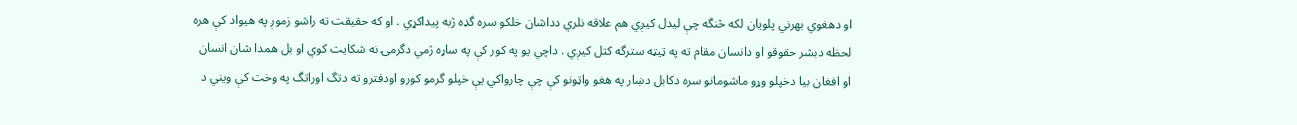او دهغوي بهرني پلويان لکه څنگه چې ليدل کيږي هم علاقه نلري دداشان خلکو سره گډه ژبه پيداکړي . او که حقيقت ته راشو زموږ په هيواد کې هره لحظه دبشر حقوقو او دانسان مقام ته په ټيټه سترگه کتل کيږي . داچي يو په کور کې په ساړه ژمي دگرمۍ نه شکايت کوي او بل همدا شان انسان او افغان بيا دخپلو وړو ماشومانو سره دکابل دښار په هغو واټونو کې چې چارواکي يې خپلو گرمو کورو اودفترو ته دتگ اوراتگ په وخت کې ويني د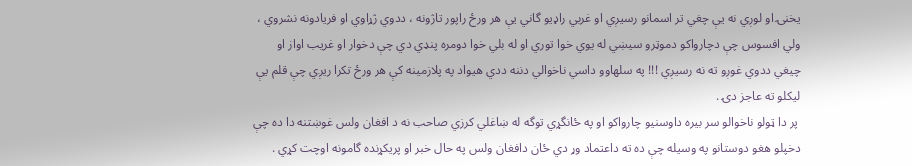يخنۍ او لوږي نه يې چغي تر اسمانو رسيږي او غربي راډيو گاني يې هر ورځ راپور تاژونه ، ددوي ژړاوي او فريادونه نشروي ، ولي افسوس چې دچارواکو دموټرو سيښي له يوي خوا توري او له بلي خوا دومره پنډي دي چې دخوار او غريب اواز او چيغي ددوي غوږو ته نه رسيږي !!! په سلهاوو داسي ناخوالي دننه ددي هيواد په پلازمينه کې هر ورځ تکرا ريږي چې قلم يې ليکلو ته عاجز دۍ .
 پر دا ټولو ناخوالو سر بيره داوسنيو چارواکو او په ځانگړي توگه له ښاغلي کرزي صاحب نه د افغان ولس غوښتنه دا ده چې دخپلو هغو دوستانو په وسيله چې ده ته داعتماد وړ دي ځان دافغان ولس په حال خبر او پريکړنده گامونه اوچت کړي .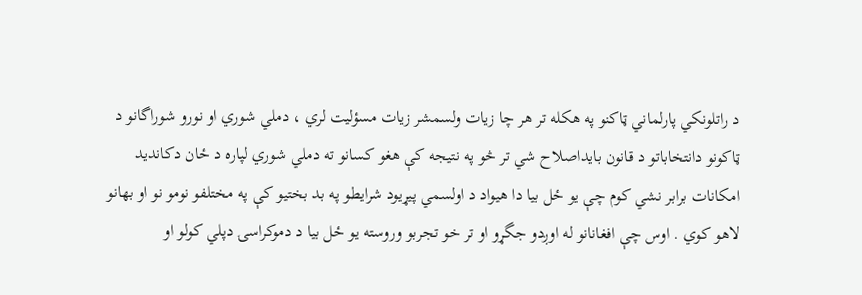د راتلونکي پارلماني ټاکنو په هکله تر هر چا زيات ولسمشر زيات مسؤليت لري ، دملي شوري او نورو شوراگانو د ټاکونو دانتخاباتو د قانون بايداصلاح شي تر څو په نتيجه کې هغو کسانو ته دملي شوري لپاره د ځان دکانديد امکانات برابر نشي کوم چې يو ځل بيا دا هيواد د اولسمي پيړيود شرايطو په بد بختيو کې په مختلفو نومو نو او بهانو لاهو کوي . اوس چې افغانانو له اوږدو جگړو او تر خو تجربو وروسته يو ځل بيا د دموکراسۍ دپلي کولو او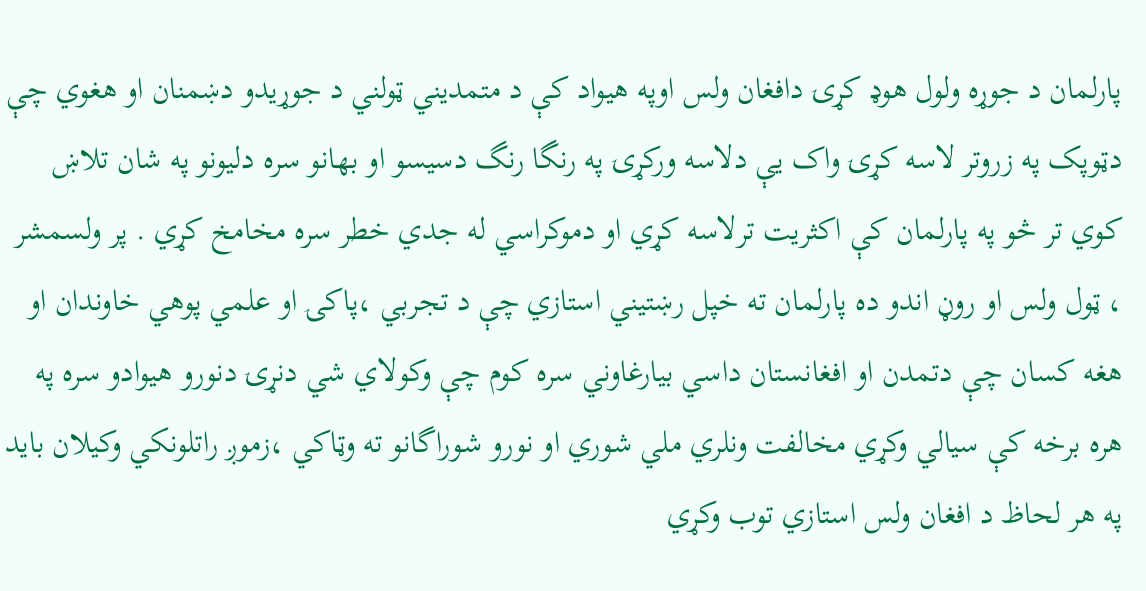پارلمان د جوړه ولول هوډ کړۍ دافغان ولس اوپه هيواد کې د متمديني ټولني د جوړيدو دښمنان او هغوي چې دټوپک په زروتر لاسه کړۍ واک يې دلاسه ورکړۍ په رنگا رنگ دسيسو او بهانو سره دليونو په شان تلاښ کوي تر څو په پارلمان کې اکثريت ترلاسه کړي او دموکراسي له جدي خطر سره مخامخ کړي . پر ولسمشر ، ټول ولس او روڼ اندو ده پارلمان ته خپل رښتيني استازي چې د تجربي ،پاکۍ او علمي پوهي خاوندان او هغه کسان چې دتمدن او افغانستان داسي بيارغاوني سره کوم چې وکولاي شي دنړۍ دنورو هيوادو سره په هره برخه کې سيالي وکړي مخالفت ونلري ملي شوري او نورو شوراگانو ته وټاکي ،زموږ راتلونکي وکيلان بايد په هر لحاظ د افغان ولس استازي توب وکړي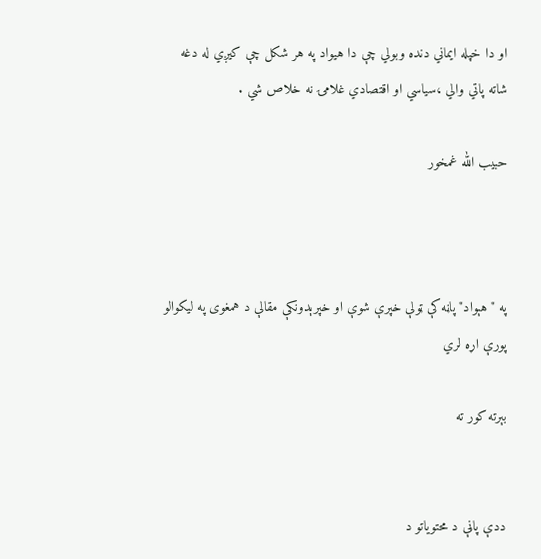او دا خپله ايماني دنده وبولي چې دا هيواد په هر شکل چې کيږي له دغه شاته پاتي والي ،سياسي او اقتصادي غلامۍ نه خلاص شي .

حبيب الله غمخور



په "هېواد" پاڼه کې ټولې خپرې شوې او خپرېدونکې مقالې د همغوی په ليکوالو پورې اړه لري

بېرته کور ته


ددې پاڼې د محتوياتو د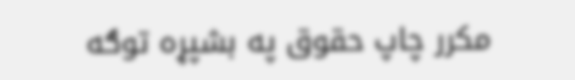مکرر چاپ حقوق په بشپړه توګه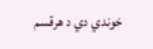خوندي دي د هرقسم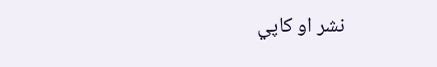نشر او کاپي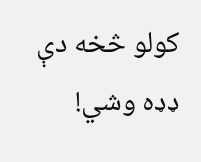کولو څخه دې ډډه وشي!